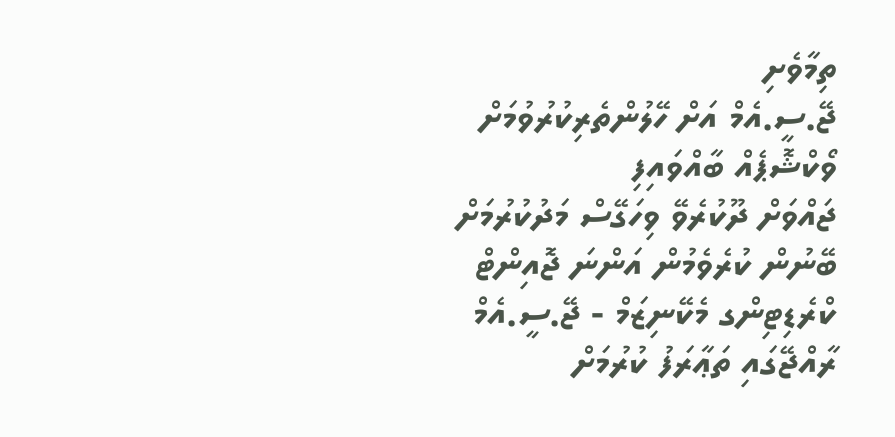ތިމާވެށި
ޖޭ.ސީ.އެމް އަށް ހޭލުންތެރިކުރުވުމަށް ވޯކްޝޮޕެއް ބާއްވައިފި
ޖައްވަށް ދޫކުރެވޭ ވިހަގޭސް މަދުކުރުމަށް ބޭނުން ކުރެވެމުން އަންނަ ޖޮއިންޓް ކްރެޑިޓިންގ މެކޭނިޒަމް - ޖޭ.ސީ.އެމް ރާއްޖޭގައި ތަޢާރަފު ކުރުމަށް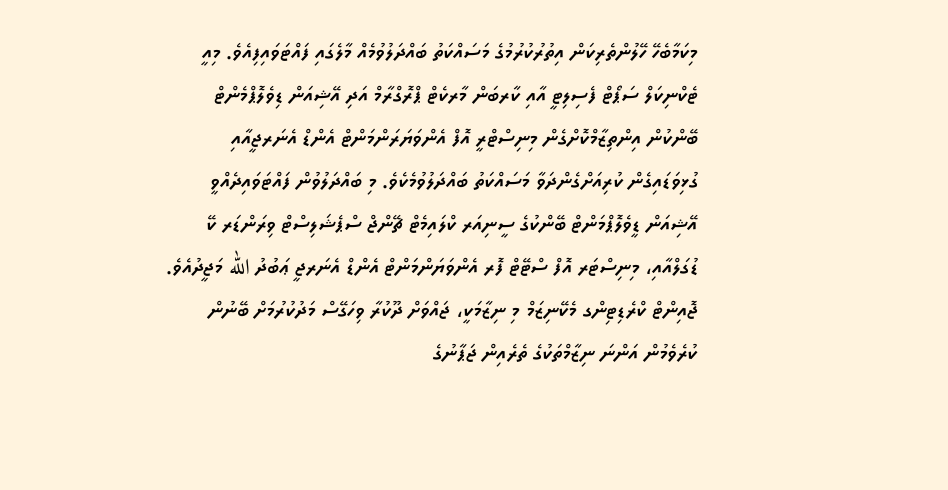މިކަމާބެހޭ ހޭލުންތެރިކަން އިތުރުކުރުމުގެ މަސައްކަތު ބައްދަލުވުމެއް މާލެގައި ފައްޓަވައިފިއެވެ. މިއީ ޓެކްނިކަލް ސަޕޯޓް ފެސިލިޓީ އާއި ކާރބަން މާރކެޓް ޕްރޮގްރާމް އަދި އޭޝިއަން ޑިވެލޮޕްމެންޓް ބޭންކުން އިންތިޒާމްކޮށްގެން މިނިސްޓްރީ އޮފް އެންވަޔަރަންމަންޓް އެންޑް އެނަރޖީއާއި ގުޅިވަޑައިގެން ކުރިއަށްގެންދަވާ މަސައްކަތު ބައްދަލުވުމެކެވެ. މި ބައްދަލުވުން ފައްޓަވައިދެއްވީ އޭޝިއަން ޑީވެލޮޕްމަންޓް ބޭންކުގެ ސީނިއަރ ކްލައިމެޓް ޗޭންޖް ސްޕެޝަލިސްޓް ވިރަންޑަރ ކޭ ޑުގަލްއާއި، މިނިސްޓަރ އޮފް ސްޓޭޓް ފޮރ އެންވަޔަންމަންޓް އެންޑް އެނަރޖީ ޢަބުދު الله މަޖީދުއެވެ.
ޖޮއިންޓް ކްރެޑިޓިންގ މެކޭނިޒަމް މި ނިޒާމަކީ، ޖައްވަށް ދޫކުރާ ވިހަގޭސް މަދުކުރުމަށް ބޭނުން ކުރެވެމުން އަންނަ ނިޒާމްތަކުގެ ތެރެއިން ޖަޕާނުގެ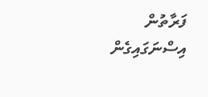ފަރާތުން އިސްނަގައިގެން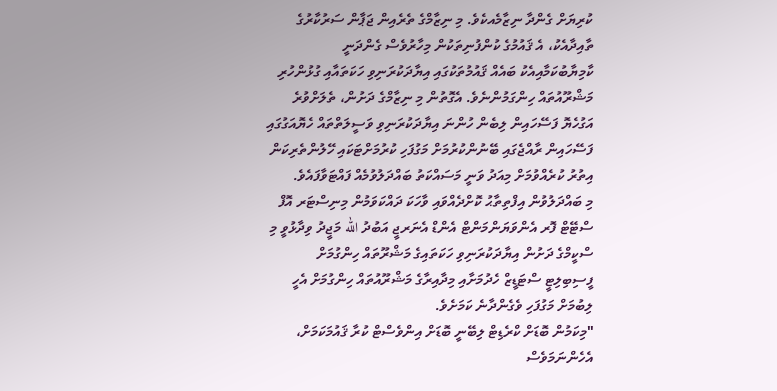ކުރިޔަށް ގެންދާ ނިޒާމެއކެވެ. މި ނިޒާމްގެ ތެރެއިން ޖަޕާން ސަރުކާރުގެ ތާއިދާއެކު، އެ ޤައުމުގެ ކުންފުނިތަކުން މިހާރުވެސް ގެންދަނީ ކާމިޔާބުކަމާއިއެކު ބައެއް ޤައުމުތަކުގައި އިޔާދަކުރަނިވި ހަކަތައާއި ގުޅުންހުރި މަޝްރޫއުތައް ހިންގަމުންނެވެ. އެގޮތުން މި ނިޒާމްގެ ދަށުން، ތެލަށްވުރެ އަގުހެޔޮ ފަސޭހައިން ލިބެން ހުންނަ އިޔާދަކުރަނިވި ވަސީލަތްތައް ހެޔޮއަގުގައި ފަސޭހައިން ރާއްޖެގައި ބޭނުންކުރުމަށް މަގުފަހި ކުރުމަށްޓަކައި ހޭލުންތެރިކަން އިތުރު ކުރެއްވުމަށް މިއަދު ވަނީ މަސައްކަތު ބައްދަލުވުމެއް ފައްޓަވާފައެވެ.
މި ބައްދަލުވުން އިފްތިތާޙު ކޮށްދެއްވައި ވާހަކަ ދައްކަވަމުން މިނިސްޓަރ އޮފް ސްޓޭޓް ފޮރ އެންވަޔަންމަންޓް އެންޑް އެނަރޖީ އަބުދު الله މަޖީދު ވިދާޅުވީ މި ސްކީމްގެ ދަށުން އިޔާދަކުރަނިވި ހަކަތައިގެ މަޝްރޫތައް ހިންގުމަށް ފީސިބިލިޓީ ސްޓަޑީޒް ހެދުމަށާއި މިދާއިރާގެ މަޝްރޫއުތައް ހިންގުމަށް އެހީ ލިބުމަށް މަގުފަހި ވެގެންދާނެ ކަމަށެވެ.
"މިކަމުން ބޮޑަށް ކްރެޑިޓް ލިބޭނީ ބޮޑަށް އިންވެސްޓް ކުރާ ޤައުމަކަމަށް، އެހެންނަމަވެސް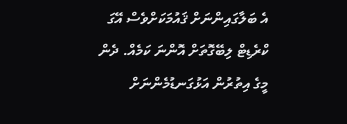އެ ބަލާގައިންނަށް ޤައުމަކަށްވެސް އޭގަ ކްރެޑިޓް ލިބޭގޮތަށް އޮންނަ ކަމެއް. ދެން މީގެ އިތުރުން އަޅުގަނޑުމެންނަށް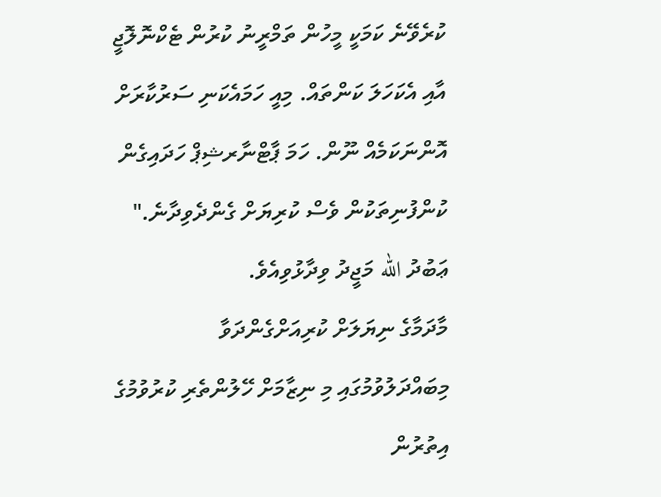ކުރެވޭނެ ކަމަކީ މީހުން ތަމްރީނު ކުރުން ޓެކްނޮލޮޖީ އާއި އެކަހަލަ ކަންތައް. މިއީ ހަމައެކަނި ސަރުކާރަށް އޮންނަކަމެއް ނޫން. ހަމަ ޕާޓްނާރޝިޕް ހަދައިގެން ކުންފުނިތަކުން ވެސް ކުރިޔަށް ގެންދެވިދާނެ." ޢަބުދު الله މަޖީދު ވިދާޅުވިއެވެ.
މާދަމާގެ ނިޔަލަށް ކުރިއަށްގެންދަވާ މިބައްދަލުވުމުގައި މި ނިޒާމަށް ހޭލުންތެރި ކުރުވުމުގެ އިތުރުން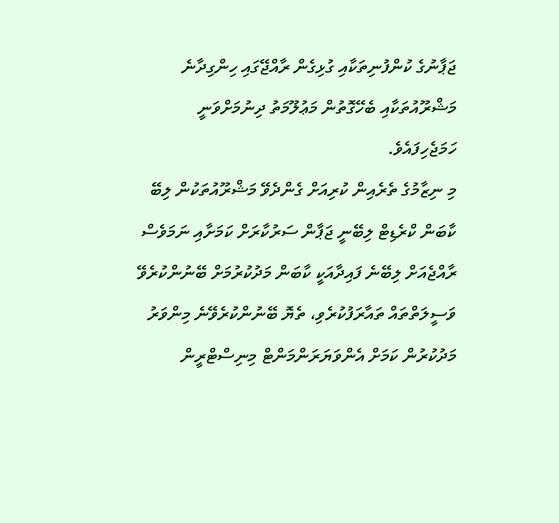ޖަޕާނުގެ ކުންފުނިތަކާއި ގުޅިގެން ރާއްޖޭގައި ހިންގިދާނެ މަޝްރޫއުތަކާއި ބެހޭގޮތުން މަޢުލޫމަތު ދިނުމަށްވަނީ ހަމަޖެހިފައެވެ.
މި ނިޒާމުގެ ތެރެއިން ކުރިއަށް ގެންދެވޭ މަޝްރޫއުތަކުން ލިބޭ ކާބަން ކްރެޑިޓް ލިބޭނީ ޖަޕާން ސަރުކާރަށް ކަމަށާއި ނަމަވެސް ރާއްޖެއަށް ލިބޭނެ ފައިދާއަކީ ކާބަން މަދުކުރުމަށް ބޭނުންކުރެވޭ ވަސީލަތްތައް ތައާރަފުކުރެވި، ތެޔޮ ބޭނުންކުރެވޭނެ މިންވަރު މަދުކުރުން ކަމަށް އެންވަޔަރަންމަންޓް މިނިސްޓްރީން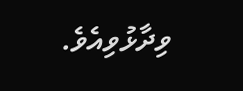ވިދާޅުވިއެވެ.